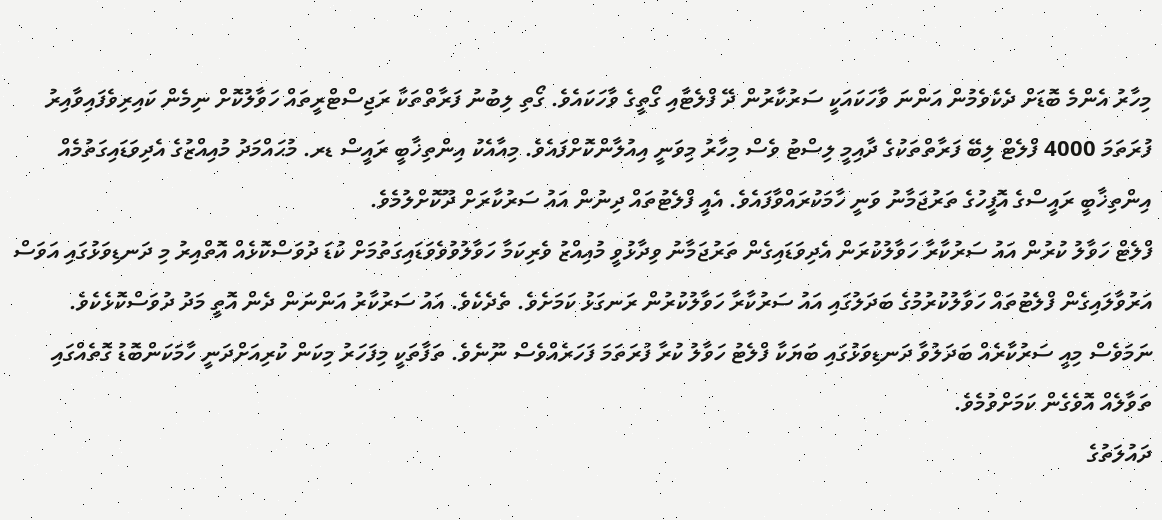މިހާރު އެންމެ ބޮޑަށް ދެކެވެމުން އަންނަ ވާހަކައަކީ ސަރުކާރުން ދޭ ފްލެޓާއި ގޯތީގެ ވާހަކައެވެ. ގޯތި ލިބުނު ފަރާތްތަކާ ރަޖިސްޓްރީތައް ހަވާލުކޮށް ނިމެން ކައިރިވެފައިވާއިރު ފުރަތަމަ 4000 ފްލެޓް ލިބޭ ފަރާތްތަކުގެ ދާއިމީ ލިސްޓު ވެސް މިހާރު މިވަނީ އިއުލާންކޮށްފައެވެ. މިއާއެކު އިންތިޚާބީ ރައީސް ޑރ. މުޙައްމަދު މުއިއްޒުގެ އެދިވަޑައިގަތުމެއް އިންތިޚާބީ ރައީސްގެ އޮފީހުގެ ތަރުޖަމާނު ވަނީ ހާމަކުރައްވާފައެވެ. އެއީ ފްލެޓުތައް ދިނުން އައު ސަރުކާރަށް ދޫކޮށްލުމެވެ.
ފްލެޓް ހަވާލު ކުރުން އައު ސަރުކާރާ ހަވާލުކުރަން އެދިވަޑައިގެން ތަރުޖަމާނު ވިދާޅުވީ މުއިއްޒު ވެރިކަމާ ހަވާލުވުވެވަޑައިގަތުމަށް ކުޑަ ދުވަސްކޮޅެއް އޮތްއިރު މި ދަނޑިވަޅުގައި އަވަސް އަރުވާލައިގެން ފްލެޓުތައް ހަވާލުކުރުމުގެ ބަދަލުގައި އައު ސަރުކާރާ ހަވާލުކުރުން ރަނގަޅު ކަމަށެވެ. ތެދެކެވެ. އައު ސަރުކާރު އަންނަން ދެން އޮތީ މަދު ދުވަސްކޮޅެކެވެ. ނަމަވެސް މިއީ ސަރުކާރެއް ބަދަލުވާ ދަނޑިވަޅުގައި ބަޔަކާ ފްލެޓު ހަވާލު ކުރާ ފުރަތަމަ ފަހަރެއްވެސް ނޫނެވެ. ތަފާތަކީ މިފަހަރު މިކަން ކުރިއަށްދަނީ ހާމަކަންބޮޑު ގޮތެއްގައި ތަވާލެއް އޮވެގެން ކަމަށްވުމެވެ.
ދައުލަތުގެ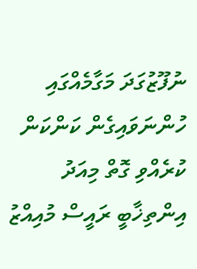ނުފޫޒުގަދަ މަގާމެއްގައި ހުންނަވައިގެން ކަންކަން ކުރެއްވި ގޮތް މިއަދު އިންތިޚާބީ ރައީސް މުއިއްޒު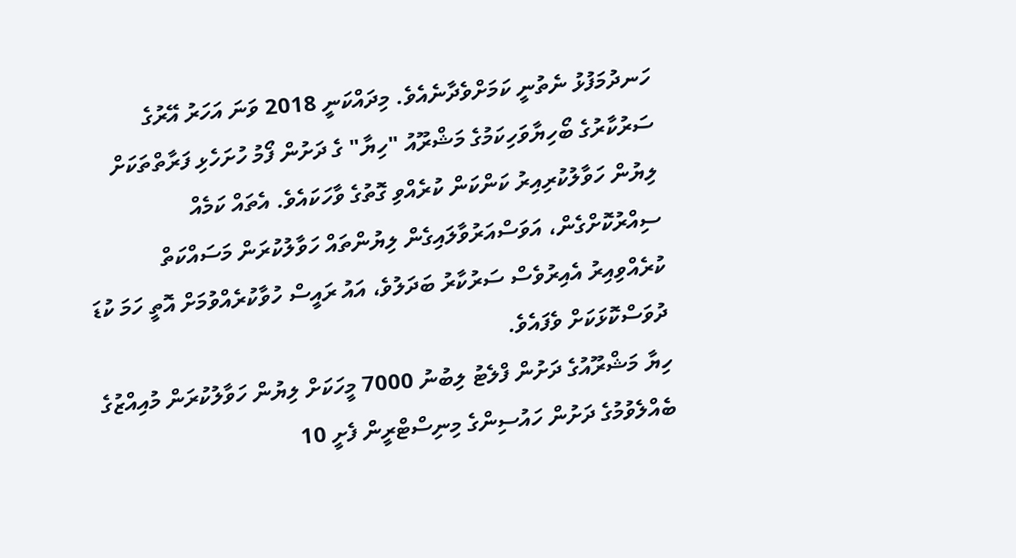ހަނދުމަފުޅު ނެތުނީ ކަމަށްވެދާނެއެވެ. މިދައްކަނީ 2018 ވަނަ އަހަރު އޭރުގެ ސަރުކާރުގެ ބޯހިޔާވަހިކަމުގެ މަޝްރޫއު "ހިޔާ" ގެ ދަށުން ފޯމު ހުށަހެޅި ފަރާތްތަކަށް ލިޔުން ހަވާލުކުރިއިރު ކަންކަން ކުރެއްވި ގޮތުގެ ވާހަކައެވެ. އެތައް ކަމެއް ސިއްރުކޮށްގެން، އަވަސްއަރުވާލައިގެން ލިޔުންތައް ހަވާލުކުރަން މަސައްކަތް ކުރެއްވިއިރު އެއިރުވެސް ސަރުކާރު ބަދަލުވެ، އައު ރައީސް ހުވާކުރެއްވުމަށް އޮތީ ހަމަ ކުޑަ ދުވަސްކޮޅަކަށް ވެފައެވެ.
ހިޔާ މަޝްރޫއުގެ ދަށުން ފްލެޓު ލިބުނު 7000 މީހަކަށް ލިޔުން ހަވާލުކުރަން މުއިއްޒުގެ ބެއްލެވުމުގެ ދަށުން ހައުސިންގެ މިނިސްޓްރީން ފެށީ 10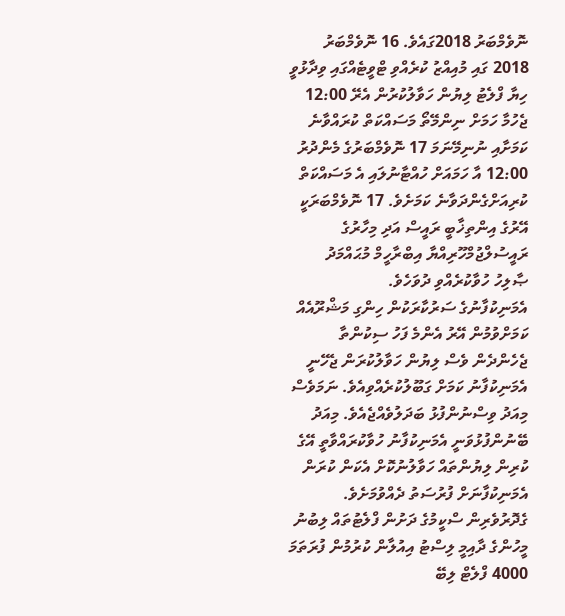ނޮވެމްބަރު 2018ގައެވެ. 16 ނޮވެމްބަރު 2018 ގައި މުއިއްޒު ކުރެއްވި ޓްވީޓެއްގައި ވިދާޅުވީ ހިޔާ ފްލެޓު ލިޔުން ހަވާލުކުރުން އެރޭ 12:00 ޖެހުމާ ހަމަށް ނިންމޭތޯ މަސައްކަތް ކުރައްވާނެ ކަމަށާއި ނުނިމޭނަމަ 17 ނޮވެމްބަރުގެ މެންދުރު 12:00 އާ ހަމައަށް ހުއްޓާނުލައި އެ މަސައްކަތް ކުރިއަށްގެންދަވާނެ ކަމަށެވެ. 17 ނޮވެމްބަރަކީ އޭރުގެ އިންތިޚާބީ ރައީސް އަދި މިހާރުގެ ރައީސުލްޖުމްހޫރިއްޔާ އިބްރާހީމް މުޙައްމަދު ޞާލިހު ހުވާކުރެއްވި ދުވަހެވެ.
އެމަނިކުފާނުގެ ސަރުކާރަކުން ހިންގި މަޝްރޫއެއް ކަމަށްވުމުން އޭރު އެންމެ ފަހު ސިކުންތާ ޖެހެންދެން ވެސް ލިޔުން ހަވާލުކުރަން ޖެހޭނީ އެމަނިކުފާނު ކަމަށް ގަބޫލުކުރެއްވިއެވެ. ނަމަވެސް މިއަދު ވިސްނުންފުޅު ބަދަލުވެއްޖެއެވެ. މިއަދު ބޭނުންފުޅުވަނީ އެމަނިކުފާނު ހުވާކުރައްވާތީ އޭގެ ކުރިން ލިޔުންތައް ހަވާލުނުކޮށް އެކަން ކުރަން އެމަނިކުފާނަށް ފުރުސަތު ދެއްވުމަށެވެ.
ގެދޮރުވެރިން ސްކީމުގެ ދަށުން ފްލެޓުތައް ލިބުނު މީހުންގެ ދާއިމީ ލިސްޓު އިއުލާން ކުރުމުން ފުރަތަމަ 4000 ފްލެޓް ލިބޭ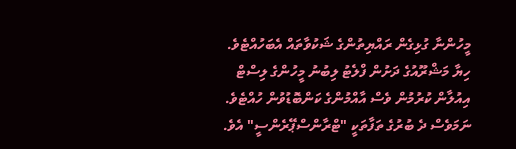މީހުންނާ ގުޅިގެން ރައްޔިތުންގެ ޝަކުވާތައް އެބަހުއްޓެވެ. ހިޔާ މަޝްރޫއުގެ ދަށުން ފްލެޓު ލިބުނު މީހުންގެ ލިސްޓް އިއުލާން ކުރުމުން ވެސް އާއްމުންގެ ކަންބޮޑުވުން ހުއްޓެވެ. ނަމަވެސް ދެ ބުރުގެ ތަފާތަކީ "ޓްރާންސްޕޭރެންސީ" އެވެ.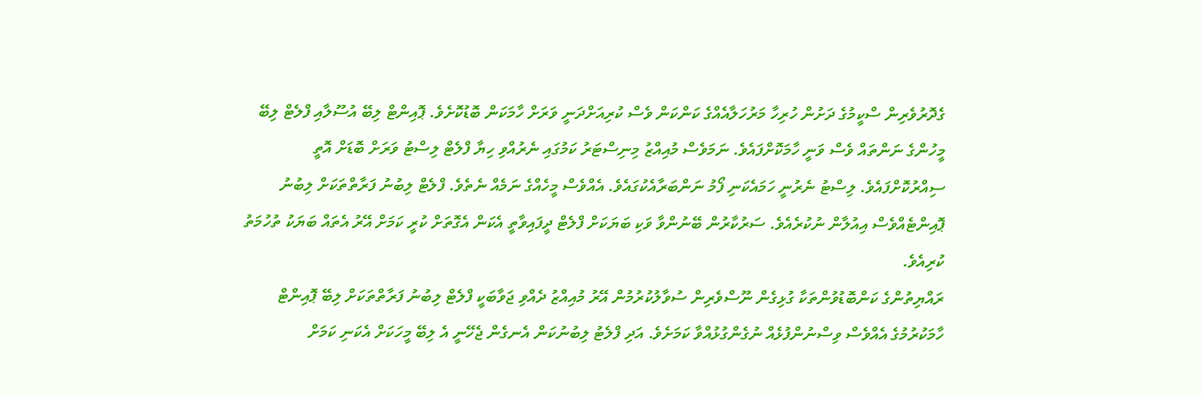ގެދޮރުވެރިން ސްކީމުގެ ދަށުން ހުރިހާ މަރުހަލާއެއްގެ ކަންކަން ވެސް ކުރިއަށްދަނީ ވަރަށް ހާމަކަން ބޮޑުކޮށެވެ. ޕޮއިންޓް ލިބޭ އުސޫލާއި ފްލެޓް ލިބޭ މީހުންގެ ނަންތައް ވެސް ވަނީ ހާމަކޮށްފައެވެ. ނަމަވެސް މުއިއްޒު މިނިސްޓަރު ކަމުގައި ނެރުއްވި ހިޔާ ފްލެޓް ލިސްޓު ވަރަށް ބޮޑަށް އޮތީ ސިއްރުކޮށްފައެވެ. ލިސްޓު ނެރުނީ ހަމައެކަނި ފޯމު ނަންބަރާއެކުގައެވެ. އެއްވެސް މީހެއްގެ ނަމެއް ނެތެވެ. ފްލެޓް ލިބުނު ފަރާތްތަކަށް ލިބުނު ޕޮއިންޓެއްވެސް އިއުލާން ނުކުރެއެވެ. ސަރުކާރުން ބޭނުންވާ ވަކި ބަޔަކަށް ފްލެޓް ދީފައިވާތީ އެކަން އެގޮތަށް ކުރީ ކަމަށް އޭރު އެތައް ބަޔަކު ތުހުމަތު ކުރިއެވެ.
ރައްޔިތުންގެ ކަންބޮޑުވުންތަކާ ގުޅިގެން ނޫސްވެރިން ސުވާލުކުރުމުން އޭރު މުއިއްޒު ދެއްވި ޖަވާބަކީ ފްލެޓް ލިބުނު ފަރާތްތަކަށް ލިބޭ ޕޮއިންޓް ހާމަކުރުމުގެ އެއްވެސް ވިސްނުންފުޅެއް ނުގެންގުޅުއްވާ ކަމަށެވެ. އަދި ފްލެޓު ލިބުނުކަން އެނގެން ޖެހޭނީ އެ ލިބޭ މީހަކަށް އެކަނި ކަމަށް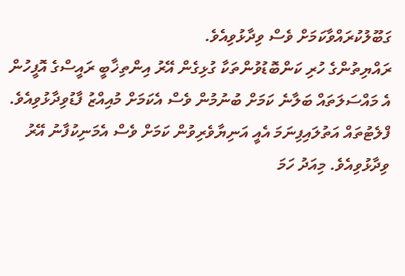ގަބޫލުކުރައްވާކަމަށް ވެސް ވިދާޅުވިއެވެ.
ރައްޔިތުންގެ ހުރި ކަންބޮޑުވުންތަކާ ގުޅިގެން އޭރު އިންތިޚާބީ ރައީސްގެ އޮފީހުން އެ މައްސަލަތައް ބަލާނެ ކަމަށް ބުނުމުން ވެސް އެކަމަށް މުއިއްޒު ފާޑުވިދާޅުވިއެވެ. ފްލެޓުތައް އަތުލައިފިނަމަ އެއީ އަނިޔާވެރިވުން ކަމަށް ވެސް އެމަނިކުފާނު އޭރު ވިދާޅުވިއެވެ. މިއަދު ހަމަ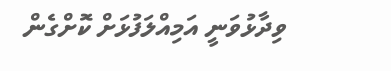ވިދާޅުވަނީ އަމިއްލަފުޅަށް ކޮށްގެން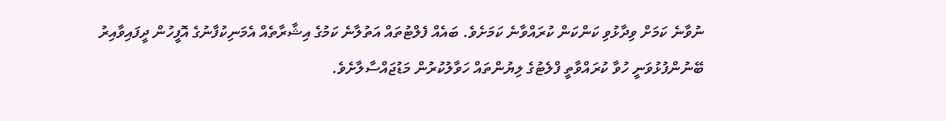ނުވާނެ ކަމަށް ވިދާޅުވި ކަންކަން ކުރައްވާނެ ކަމަށެވެ. ބައެއް ފެލްޓުތައް އަތުލާނެ ކަމުގެ އިޝާރާތެއް އެމަނިކުފާނުގެ އޮފީހުން ދީފައިވާއިރު ބޭނުންފުޅުވަނީ ހުވާ ކުރައްވާތީ ފްލެޓުގެ ލިޔުންތައް ހަވާލުކުރުން މަޑުޖައްސާލާށެވެ.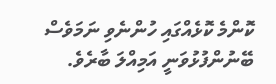ކޮންމެ ކޮޅެއްގައި ހުންނެވި ނަމަވެސް ބޭނުންފުޅުވަނީ އަމިއްލަ ބާރެވެ.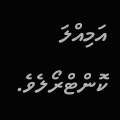އަމިއްލަ ކޮންޓްރޯލެވެ.